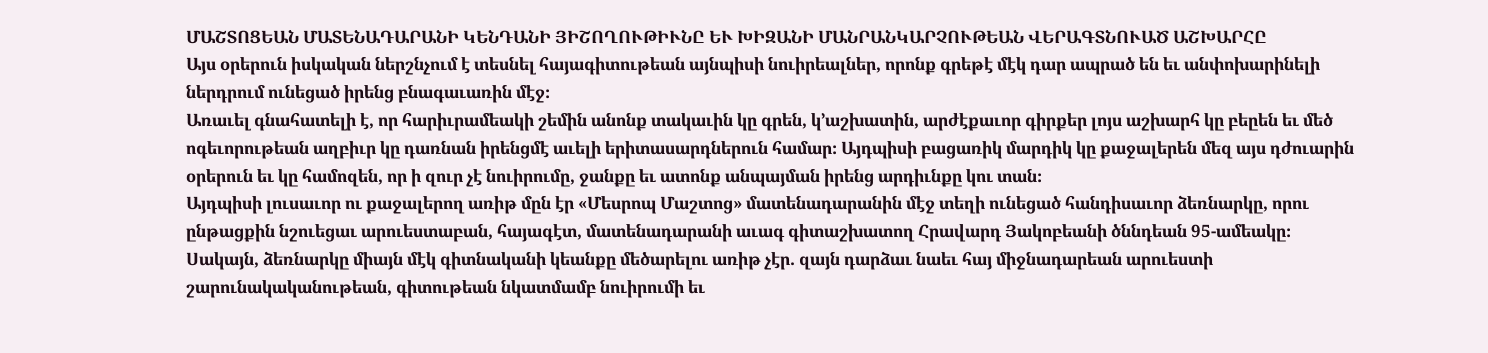ՄԱՇՏՈՑԵԱՆ ՄԱՏԵՆԱԴԱՐԱՆԻ ԿԵՆԴԱՆԻ ՅԻՇՈՂՈՒԹԻՒՆԸ ԵՒ ԽԻԶԱՆԻ ՄԱՆՐԱՆԿԱՐՉՈՒԹԵԱՆ ՎԵՐԱԳՏՆՈՒԱԾ ԱՇԽԱՐՀԸ
Այս օրերուն իսկական ներշնչում է տեսնել հայագիտութեան այնպիսի նուիրեալներ, որոնք գրեթէ մէկ դար ապրած են եւ անփոխարինելի ներդրում ունեցած իրենց բնագաւառին մէջ։
Առաւել գնահատելի է, որ հարիւրամեակի շեմին անոնք տակաւին կը գրեն, կ՚աշխատին, արժէքաւոր գիրքեր լոյս աշխարհ կը բեըեն եւ մեծ ոգեւորութեան աղբիւր կը դառնան իրենցմէ աւելի երիտասարդներուն համար։ Այդպիսի բացառիկ մարդիկ կը քաջալերեն մեզ այս դժուարին օրերուն եւ կը համոզեն, որ ի զուր չէ նուիրումը, ջանքը եւ ատոնք անպայման իրենց արդիւնքը կու տան։
Այդպիսի լուսաւոր ու քաջալերող առիթ մըն էր «Մեսրոպ Մաշտոց» մատենադարանին մէջ տեղի ունեցած հանդիսաւոր ձեռնարկը, որու ընթացքին նշուեցաւ արուեստաբան, հայագէտ, մատենադարանի աւագ գիտաշխատող Հրավարդ Յակոբեանի ծննդեան 95-ամեակը։ Սակայն, ձեռնարկը միայն մէկ գիտնականի կեանքը մեծարելու առիթ չէր. զայն դարձաւ նաեւ հայ միջնադարեան արուեստի շարունակականութեան, գիտութեան նկատմամբ նուիրումի եւ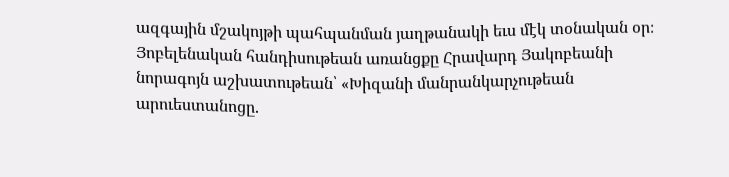ազգային մշակոյթի պահպանման յաղթանակի եւս մէկ տօնական օր։
Յոբելենական հանդիսութեան առանցքը Հրավարդ Յակոբեանի նորագոյն աշխատութեան՝ «Խիզանի մանրանկարչութեան արուեստանոցը.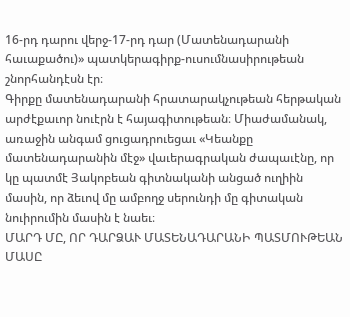16-րդ դարու վերջ-17-րդ դար (Մատենադարանի հաւաքածու)» պատկերագիրք-ուսումնասիրութեան շնորհանդէսն էր։
Գիրքը մատենադարանի հրատարակչութեան հերթական արժէքաւոր նուէրն է հայագիտութեան։ Միաժամանակ, առաջին անգամ ցուցադրուեցաւ «Կեանքը մատենադարանին մէջ» վաւերագրական ժապաւէնը, որ կը պատմէ Յակոբեան գիտնականի անցած ուղիին մասին, որ ձեւով մը ամբողջ սերունդի մը գիտական նուիրումին մասին է նաեւ։
ՄԱՐԴ ՄԸ, ՈՐ ԴԱՐՁԱՒ ՄԱՏԵՆԱԴԱՐԱՆԻ ՊԱՏՄՈՒԹԵԱՆ ՄԱՍԸ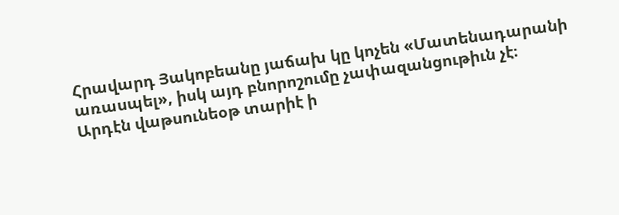Հրավարդ Յակոբեանը յաճախ կը կոչեն «Մատենադարանի առասպել», իսկ այդ բնորոշումը չափազանցութիւն չէ։
Արդէն վաթսունեօթ տարիէ ի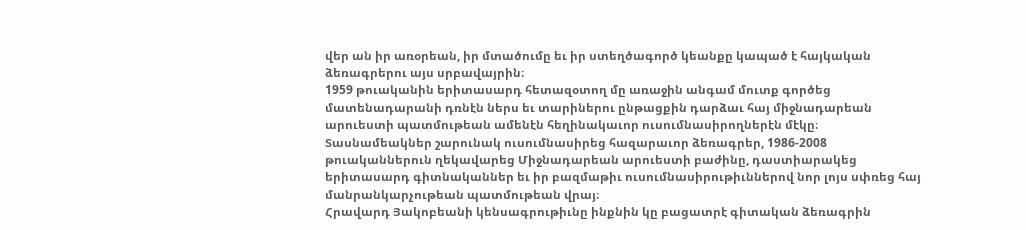վեր ան իր առօրեան, իր մտածումը եւ իր ստեղծագործ կեանքը կապած է հայկական ձեռագրերու այս սրբավայրին։
1959 թուականին երիտասարդ հետազօտող մը առաջին անգամ մուտք գործեց մատենադարանի դռնէն ներս եւ տարիներու ընթացքին դարձաւ հայ միջնադարեան արուեստի պատմութեան ամենէն հեղինակաւոր ուսումնասիրողներէն մէկը։ Տասնամեակներ շարունակ ուսումնասիրեց հազարաւոր ձեռագրեր, 1986-2008 թուականներուն ղեկավարեց Միջնադարեան արուեստի բաժինը, դաստիարակեց երիտասարդ գիտնականներ եւ իր բազմաթիւ ուսումնասիրութիւններով նոր լոյս սփռեց հայ մանրանկարչութեան պատմութեան վրայ։
Հրավարդ Յակոբեանի կենսագրութիւնը ինքնին կը բացատրէ գիտական ձեռագրին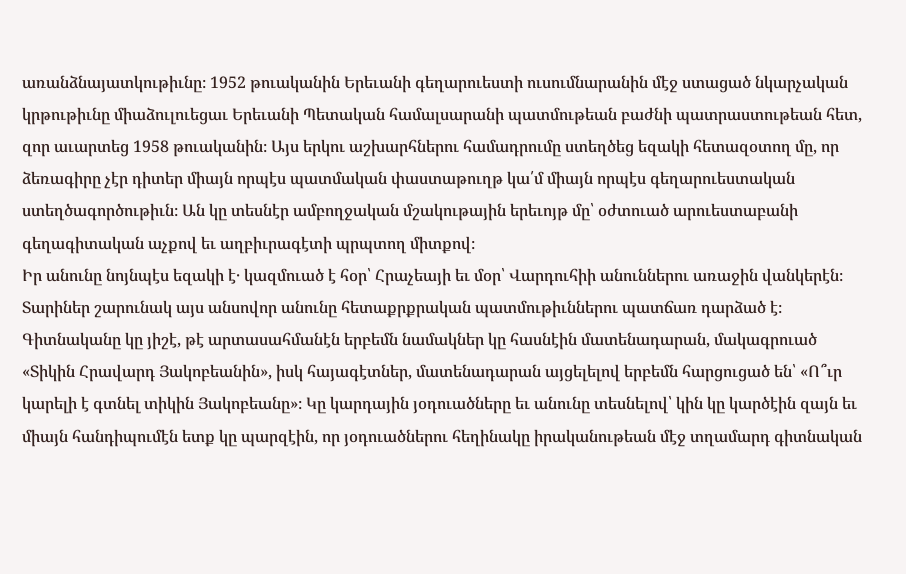առանձնայատկութիւնը։ 1952 թուականին Երեւանի գեղարուեստի ուսումնարանին մէջ ստացած նկարչական կրթութիւնը միաձուլուեցաւ Երեւանի Պետական համալսարանի պատմութեան բաժնի պատրաստութեան հետ, զոր աւարտեց 1958 թուականին։ Այս երկու աշխարհներու համադրումը ստեղծեց եզակի հետազօտող մը, որ ձեռագիրը չէր դիտեր միայն որպէս պատմական փաստաթուղթ կա՛մ միայն որպէս գեղարուեստական ստեղծագործութիւն։ Ան կը տեսնէր ամբողջական մշակութային երեւոյթ մը՝ օժտուած արուեստաբանի գեղագիտական աչքով եւ աղբիւրագէտի պրպտող միտքով։
Իր անունը նոյնպէս եզակի է․ կազմուած է հօր՝ Հրաչեայի եւ մօր՝ Վարդուհիի անուններու առաջին վանկերէն։ Տարիներ շարունակ այս անսովոր անունը հետաքրքրական պատմութիւններու պատճառ դարձած է։ Գիտնականը կը յիշէ, թէ արտասահմանէն երբեմն նամակներ կը հասնէին մատենադարան, մակագրուած «Տիկին Հրավարդ Յակոբեանին», իսկ հայագէտներ, մատենադարան այցելելով երբեմն հարցուցած են՝ «Ո՞ւր կարելի է գտնել տիկին Յակոբեանը»։ Կը կարդային յօդուածները եւ անունը տեսնելով՝ կին կը կարծէին զայն եւ միայն հանդիպումէն ետք կը պարզէին, որ յօդուածներու հեղինակը իրականութեան մէջ տղամարդ գիտնական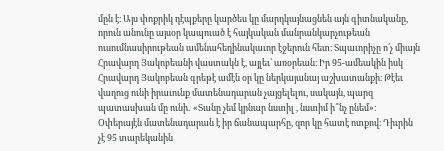մըն է։ Այս փոքրիկ դէպքերը կարծես կը մարդկայնացնեն այն գիտնականը, որուն անունը այսօր կապուած է հայկական մանրանկարչութեան ուսումնասիրութեան ամենահեղինակաւոր էջերուն հետ։ Տպաւորիչը ո՛չ միայն Հրավարդ Յակոբեանի վաստակն է, այլեւ՝ առօրեան։ Իր 95-ամեակին իսկ Հրավարդ Յակոբեան գրեթէ ամէն օր կը ներկայանայ աշխատանքի։ Թէեւ վաղուց ունի իրաւունք մատենադարան չայցելելու, սակայն, պարզ պատասխան մը ունի․ «Տանը չեմ կրնար նստիլ , նստիմ ի՞նչ ընեմ»։ Օփերայէն մատենադարան է իր ճանապարհը, զոր կը հատէ ոտքով։ Դիւրին չէ 95 տարեկանին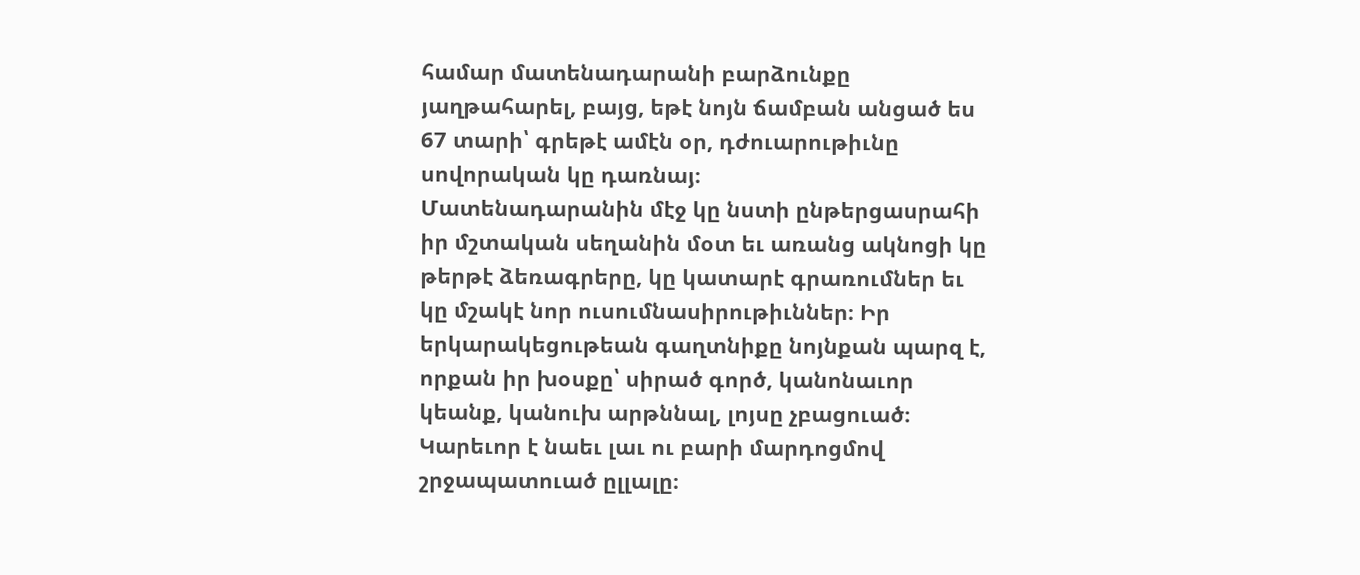համար մատենադարանի բարձունքը յաղթահարել, բայց, եթէ նոյն ճամբան անցած ես 67 տարի՝ գրեթէ ամէն օր, դժուարութիւնը սովորական կը դառնայ։
Մատենադարանին մէջ կը նստի ընթերցասրահի իր մշտական սեղանին մօտ եւ առանց ակնոցի կը թերթէ ձեռագրերը, կը կատարէ գրառումներ եւ կը մշակէ նոր ուսումնասիրութիւններ։ Իր երկարակեցութեան գաղտնիքը նոյնքան պարզ է, որքան իր խօսքը՝ սիրած գործ, կանոնաւոր կեանք, կանուխ արթննալ, լոյսը չբացուած։ Կարեւոր է նաեւ լաւ ու բարի մարդոցմով շրջապատուած ըլլալը։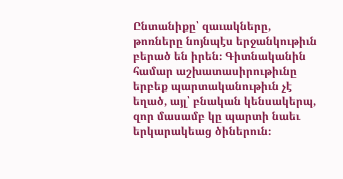Ընտանիքը՝ զաւակները, թոռները նոյնպէս երջանկութիւն բերած են իրեն։ Գիտնականին համար աշխատասիրութիւնը երբեք պարտականութիւն չէ եղած, այլ՝ բնական կենսակերպ, զոր մասամբ կը պարտի նաեւ երկարակեաց ծիներուն։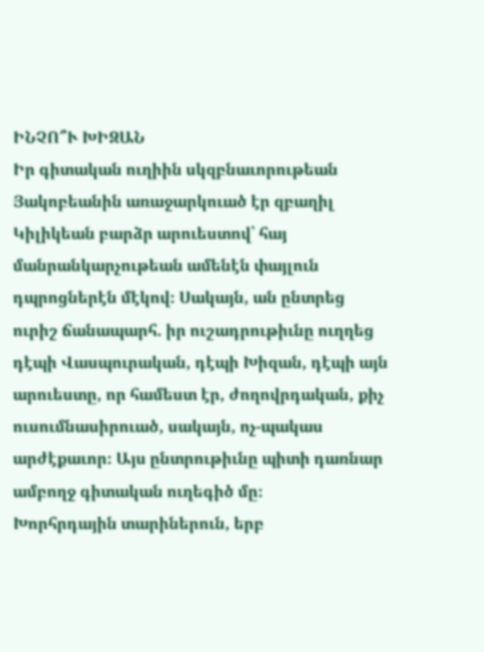ԻՆՉՈ՞Ւ ԽԻԶԱՆ
Իր գիտական ուղիին սկզբնաւորութեան Յակոբեանին առաջարկուած էր զբաղիլ Կիլիկեան բարձր արուեստով՝ հայ մանրանկարչութեան ամենէն փայլուն դպրոցներէն մէկով։ Սակայն, ան ընտրեց ուրիշ ճանապարհ. իր ուշադրութիւնը ուղղեց դէպի Վասպուրական, դէպի Խիզան, դէպի այն արուեստը, որ համեստ էր, ժողովրդական, քիչ ուսումնասիրուած, սակայն, ոչ-պակաս արժէքաւոր։ Այս ընտրութիւնը պիտի դառնար ամբողջ գիտական ուղեգիծ մը։
Խորհրդային տարիներուն, երբ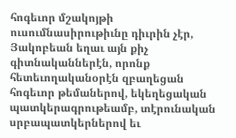հոգեւոր մշակոյթի ուսումնասիրութիւնը դիւրին չէր, Յակոբեան եղաւ այն քիչ գիտնականներէն, որոնք հետեւողականօրէն զբաղեցան հոգեւոր թեմաներով, եկեղեցական պատկերագրութեամբ, տէրունական սրբապատկերներով եւ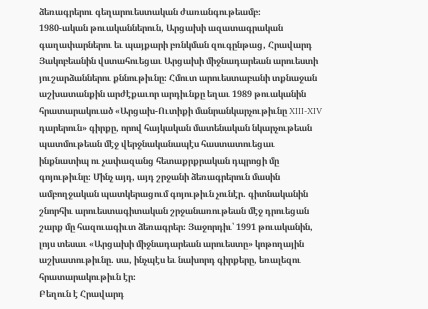ձեռագրերու գեղարուեստական ժառանգութեամբ։
1980-ական թուականներուն, Արցախի ազատագրական գաղափարներու եւ պայքարի բռնկման զուգընթաց, Հրավարդ Յակոբեանին վստահուեցաւ Արցախի միջնադարեան արուեստի յուշարձաններու քննութիւնը։ Հմուտ արուեստաբանի տքնաջան աշխատանքին արժէքաւոր արդիւնքը եղաւ 1989 թուականին հրատարակուած «Արցախ-Ուտիքի մանրանկարչութիւնը XIII-XIV դարերուն» գիրքը, որով հայկական մատենական նկարչութեան պատմութեան մէջ վերջնականապէս հաստատուեցաւ ինքնատիպ ու չափազանց հետաքրքրական դպրոցի մը գոյութիւնը։ Մինչ այդ, այդ շրջանի ձեռագրերուն մասին ամբողջական պատկերացում գոյութիւն չունէր. գիտնականին շնորհիւ արուեստագիտական շրջանառութեան մէջ դրուեցան շարք մը հազուագիւտ ձեռագրեր։ Յաջորդիւ՝ 1991 թուականին, լոյս տեսաւ «Արցախի միջնադարեան արուեստը» կոթողային աշխատութիւնը. սա, ինչպէս եւ նախորդ գիրքերը, եռալեզու հրատարակութիւն էր։
Բեղուն է Հրավարդ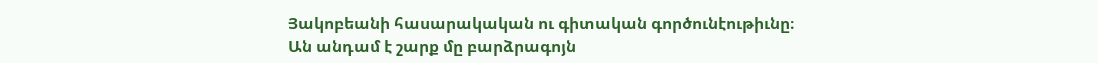Յակոբեանի հասարակական ու գիտական գործունէութիւնը։ Ան անդամ է շարք մը բարձրագոյն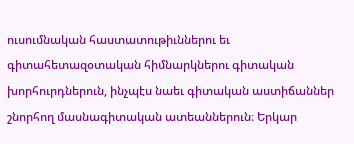ուսումնական հաստատութիւններու եւ գիտահետազօտական հիմնարկներու գիտական խորհուրդներուն, ինչպէս նաեւ գիտական աստիճաններ շնորհող մասնագիտական ատեաններուն։ Երկար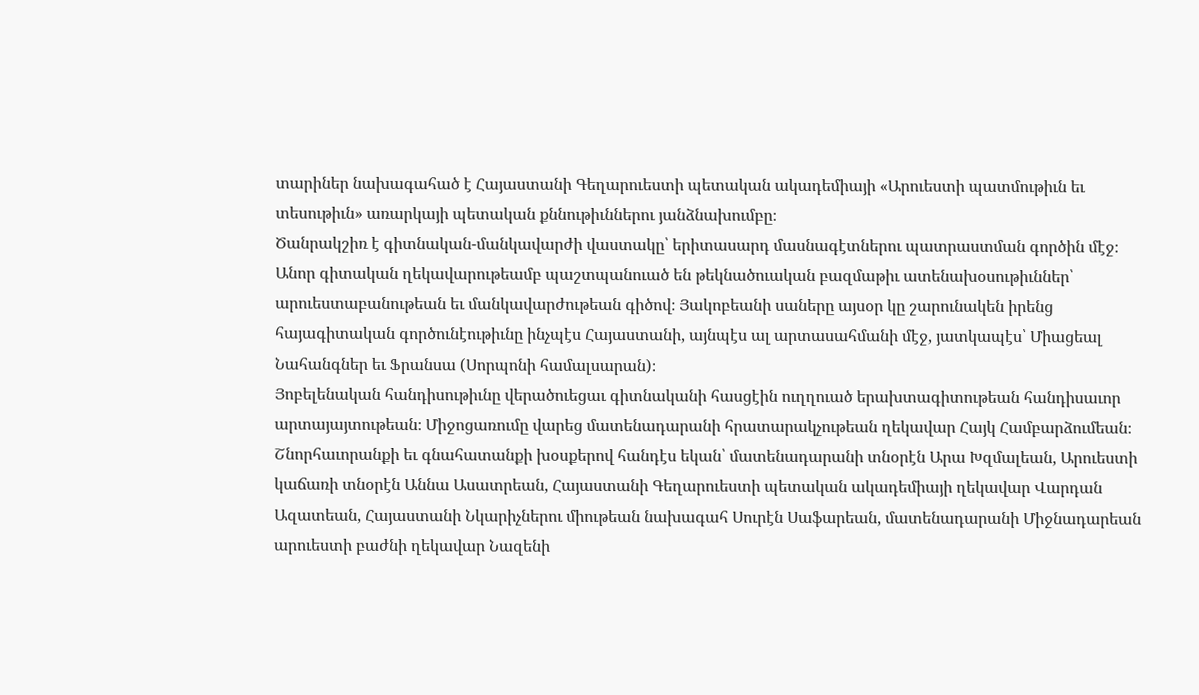տարիներ նախագահած է Հայաստանի Գեղարուեստի պետական ակադեմիայի «Արուեստի պատմութիւն եւ տեսութիւն» առարկայի պետական քննութիւններու յանձնախումբը։
Ծանրակշիռ է գիտնական-մանկավարժի վաստակը՝ երիտասարդ մասնագէտներու պատրաստման գործին մէջ։ Անոր գիտական ղեկավարութեամբ պաշտպանուած են թեկնածուական բազմաթիւ ատենախօսութիւններ՝ արուեստաբանութեան եւ մանկավարժութեան գիծով։ Յակոբեանի սաները այսօր կը շարունակեն իրենց հայագիտական գործունէութիւնը ինչպէս Հայաստանի, այնպէս ալ արտասահմանի մէջ, յատկապէս՝ Միացեալ Նահանգներ եւ Ֆրանսա (Սորպոնի համալսարան)։
Յոբելենական հանդիսութիւնը վերածուեցաւ գիտնականի հասցէին ուղղուած երախտագիտութեան հանդիսաւոր արտայայտութեան։ Միջոցառումը վարեց մատենադարանի հրատարակչութեան ղեկավար Հայկ Համբարձումեան։ Շնորհաւորանքի եւ գնահատանքի խօսքերով հանդէս եկան՝ մատենադարանի տնօրէն Արա Խզմալեան, Արուեստի կաճառի տնօրէն Աննա Ասատրեան, Հայաստանի Գեղարուեստի պետական ակադեմիայի ղեկավար Վարդան Ազատեան, Հայաստանի Նկարիչներու միութեան նախագահ Սուրէն Սաֆարեան, մատենադարանի Միջնադարեան արուեստի բաժնի ղեկավար Նազենի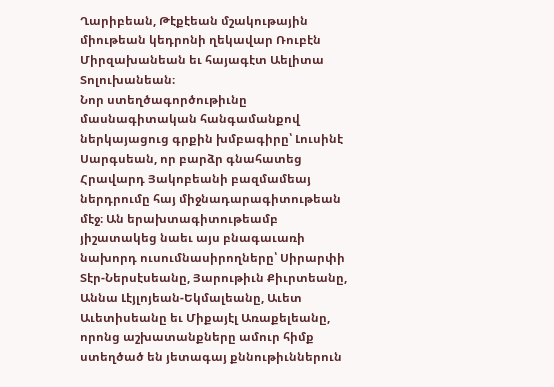Ղարիբեան, Թէքէեան մշակութային միութեան կեդրոնի ղեկավար Ռուբէն Միրզախանեան եւ հայագէտ Աելիտա Տոլուխանեան։
Նոր ստեղծագործութիւնը մասնագիտական հանգամանքով ներկայացուց գրքին խմբագիրը՝ Լուսինէ Սարգսեան, որ բարձր գնահատեց Հրավարդ Յակոբեանի բազմամեայ ներդրումը հայ միջնադարագիտութեան մէջ։ Ան երախտագիտութեամբ յիշատակեց նաեւ այս բնագաւառի նախորդ ուսումնասիրողները՝ Սիրարփի Տէր-Ներսէսեանը, Յարութիւն Քիւրտեանը, Աննա Լէյլոյեան-Եկմալեանը, Աւետ Աւետիսեանը եւ Միքայէլ Առաքելեանը, որոնց աշխատանքները ամուր հիմք ստեղծած են յետագայ քննութիւններուն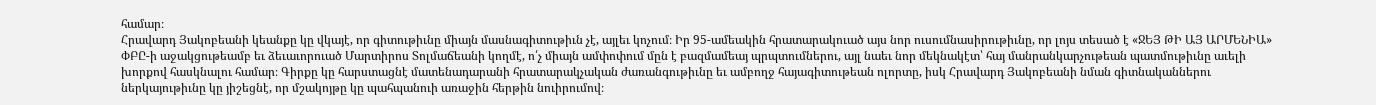համար։
Հրավարդ Յակոբեանի կեանքը կը վկայէ, որ գիտութիւնը միայն մասնագիտութիւն չէ, այլեւ կոչում։ Իր 95-ամեակին հրատարակուած այս նոր ուսումնասիրութիւնը, որ լոյս տեսած է «ՋԵՅ ԹԻ ԱՅ ԱՐՄԵՆԻԱ» ՓԲԸ-ի աջակցութեամբ եւ ձեւաւորուած Մարտիրոս Տոլմաճեանի կողմէ, ո՛չ միայն ամփոփում մըն է բազմամեայ պրպտումներու, այլ նաեւ նոր մեկնակէտ՝ հայ մանրանկարչութեան պատմութիւնը աւելի խորքով հասկնալու համար։ Գիրքը կը հարստացնէ մատենադարանի հրատարակչական ժառանգութիւնը եւ ամբողջ հայագիտութեան ոլորտը, իսկ Հրավարդ Յակոբեանի նման գիտնականներու ներկայութիւնը կը յիշեցնէ, որ մշակոյթը կը պահպանուի առաջին հերթին նուիրումով։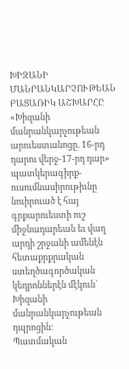ԽԻԶԱՆԻ ՄԱՆՐԱՆԿԱՐՉՈՒԹԵԱՆ ԲԱՑԱՌԻԿ ԱՇԽԱՐՀԸ
«Խիզանի մանրանկարչութեան արուեստանոցը. 16-րդ դարու վերջ-17-րդ դար» պատկերագիրք-ուսումնասիրութիւնը նուիրուած է հայ գրքարուեստի ուշ միջնադարեան եւ վաղ արդի շրջանի ամենէն հետաքրքրական ստեղծագործական կեդրոններէն մէկուն՝ Խիզանի մանրանկարչութեան դպրոցին։
Պատմական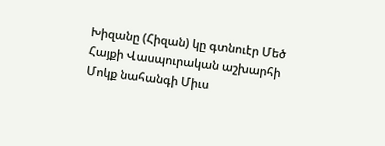Խիզանը (Հիզան) կը գտնուէր Մեծ Հայքի Վասպուրական աշխարհի Մոկք նահանգի Միւս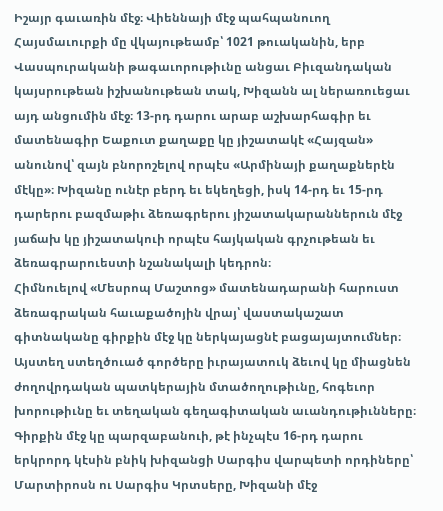Իշայր գաւառին մէջ։ Վիեննայի մէջ պահպանուող Հայսմաւուրքի մը վկայութեամբ՝ 1021 թուականին, երբ Վասպուրականի թագաւորութիւնը անցաւ Բիւզանդական կայսրութեան իշխանութեան տակ, Խիզանն ալ ներառուեցաւ այդ անցումին մէջ։ 13-րդ դարու արաբ աշխարհագիր եւ մատենագիր Եաքուտ քաղաքը կը յիշատակէ «Հայզան» անունով՝ զայն բնորոշելով որպէս «Արմինայի քաղաքներէն մէկը»։ Խիզանը ունէր բերդ եւ եկեղեցի, իսկ 14-րդ եւ 15-րդ դարերու բազմաթիւ ձեռագրերու յիշատակարաններուն մէջ յաճախ կը յիշատակուի որպէս հայկական գրչութեան եւ ձեռագրարուեստի նշանակալի կեդրոն։
Հիմնուելով «Մեսրոպ Մաշտոց» մատենադարանի հարուստ ձեռագրական հաւաքածոյին վրայ՝ վաստակաշատ գիտնականը գիրքին մէջ կը ներկայացնէ բացայայտումներ։
Այստեղ ստեղծուած գործերը իւրայատուկ ձեւով կը միացնեն ժողովրդական պատկերային մտածողութիւնը, հոգեւոր խորութիւնը եւ տեղական գեղագիտական աւանդութիւնները։ Գիրքին մէջ կը պարզաբանուի, թէ ինչպէս 16-րդ դարու երկրորդ կէսին բնիկ խիզանցի Սարգիս վարպետի որդիները՝ Մարտիրոսն ու Սարգիս Կրտսերը, Խիզանի մէջ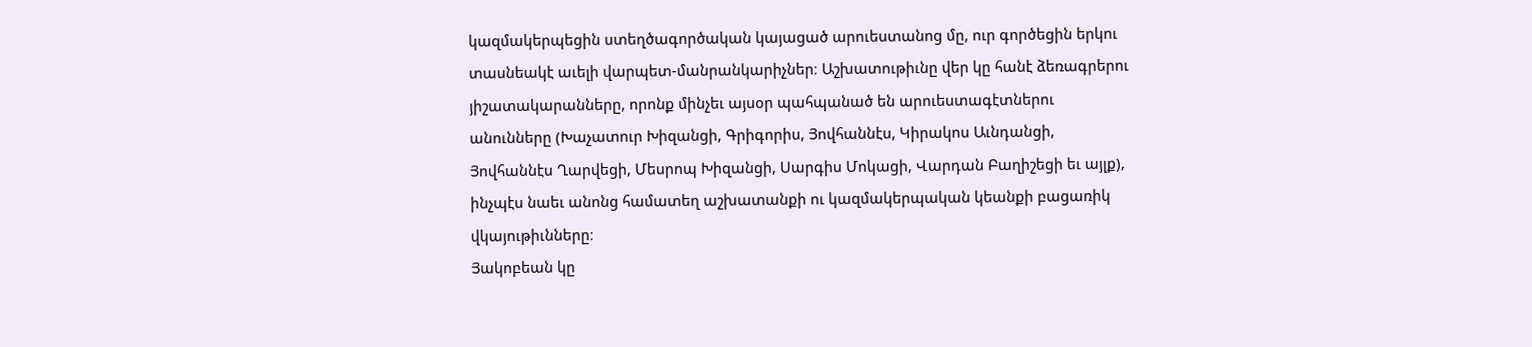կազմակերպեցին ստեղծագործական կայացած արուեստանոց մը, ուր գործեցին երկու տասնեակէ աւելի վարպետ-մանրանկարիչներ։ Աշխատութիւնը վեր կը հանէ ձեռագրերու յիշատակարանները, որոնք մինչեւ այսօր պահպանած են արուեստագէտներու անունները (Խաչատուր Խիզանցի, Գրիգորիս, Յովհաննէս, Կիրակոս Աւնդանցի, Յովհաննէս Ղարվեցի, Մեսրոպ Խիզանցի, Սարգիս Մոկացի, Վարդան Բաղիշեցի եւ այլք), ինչպէս նաեւ անոնց համատեղ աշխատանքի ու կազմակերպական կեանքի բացառիկ վկայութիւնները։
Յակոբեան կը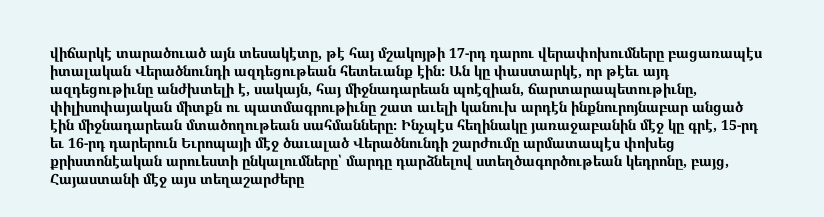վիճարկէ տարածուած այն տեսակէտը, թէ հայ մշակոյթի 17-րդ դարու վերափոխումները բացառապէս իտալական Վերածնունդի ազդեցութեան հետեւանք էին։ Ան կը փաստարկէ, որ թէեւ այդ ազդեցութիւնը անժխտելի է, սակայն, հայ միջնադարեան պոէզիան, ճարտարապետութիւնը, փիլիսոփայական միտքն ու պատմագրութիւնը շատ աւելի կանուխ արդէն ինքնուրոյնաբար անցած էին միջնադարեան մտածողութեան սահմանները։ Ինչպէս հեղինակը յառաջաբանին մէջ կը գրէ, 15-րդ եւ 16-րդ դարերուն Եւրոպայի մէջ ծաւալած Վերածնունդի շարժումը արմատապէս փոխեց քրիստոնէական արուեստի ընկալումները՝ մարդը դարձնելով ստեղծագործութեան կեդրոնը, բայց, Հայաստանի մէջ այս տեղաշարժերը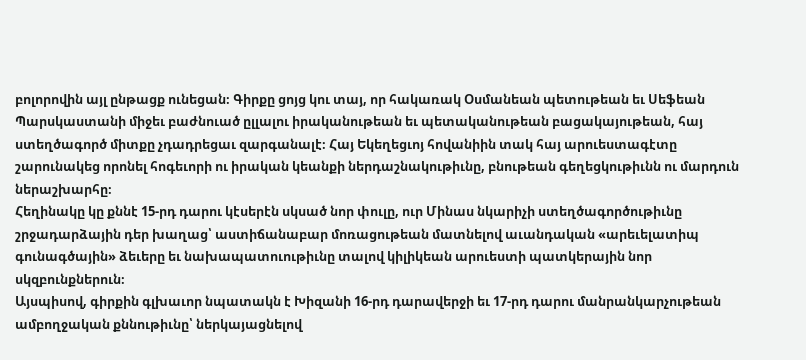բոլորովին այլ ընթացք ունեցան։ Գիրքը ցոյց կու տայ, որ հակառակ Օսմանեան պետութեան եւ Սեֆեան Պարսկաստանի միջեւ բաժնուած ըլլալու իրականութեան եւ պետականութեան բացակայութեան, հայ ստեղծագործ միտքը չդադրեցաւ զարգանալէ։ Հայ Եկեղեցւոյ հովանիին տակ հայ արուեստագէտը շարունակեց որոնել հոգեւորի ու իրական կեանքի ներդաշնակութիւնը, բնութեան գեղեցկութիւնն ու մարդուն ներաշխարհը։
Հեղինակը կը քննէ 15-րդ դարու կէսերէն սկսած նոր փուլը, ուր Մինաս նկարիչի ստեղծագործութիւնը շրջադարձային դեր խաղաց՝ աստիճանաբար մոռացութեան մատնելով աւանդական «արեւելատիպ գունագծային» ձեւերը եւ նախապատուութիւնը տալով կիլիկեան արուեստի պատկերային նոր սկզբունքներուն։
Այսպիսով, գիրքին գլխաւոր նպատակն է Խիզանի 16-րդ դարավերջի եւ 17-րդ դարու մանրանկարչութեան ամբողջական քննութիւնը՝ ներկայացնելով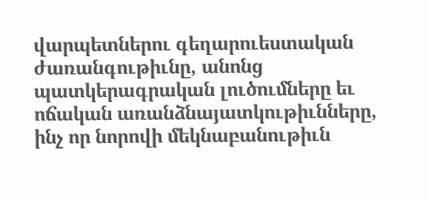վարպետներու գեղարուեստական ժառանգութիւնը, անոնց պատկերագրական լուծումները եւ ոճական առանձնայատկութիւնները, ինչ որ նորովի մեկնաբանութիւն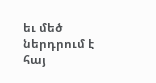եւ մեծ ներդրում է հայ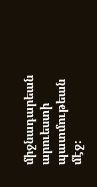միջնադարեան արուեստի պատմութեան մէջ։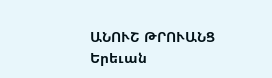ԱՆՈՒՇ ԹՐՈՒԱՆՑ
Երեւան